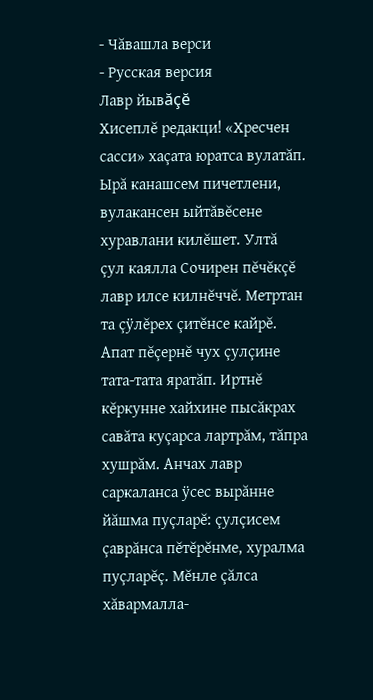- Чăвашла верси
- Русская версия
Лавр йывăçĕ
Хисеплĕ редакци! «Хресчен сасси» хаçата юратса вулатăп. Ырă канашсем пичетлени, вулакансен ыйтăвĕсене хуравлани килĕшет. Ултă çул каялла Сочирен пĕчĕкçĕ лавр илсе килнĕччĕ. Метртан та çÿлĕрех çитĕнсе кайрĕ. Апат пĕçернĕ чух çулçине тата-тата яратăп. Иртнĕ кĕркунне хайхине пысăкрах савăта куçарса лартрăм, тăпра хушрăм. Анчах лавр саркаланса ÿсес вырăнне йăшма пуçларĕ: çулçисем çаврăнса пĕтĕрĕнме, хуралма пуçларĕç. Мĕнле çăлса хăвармалла-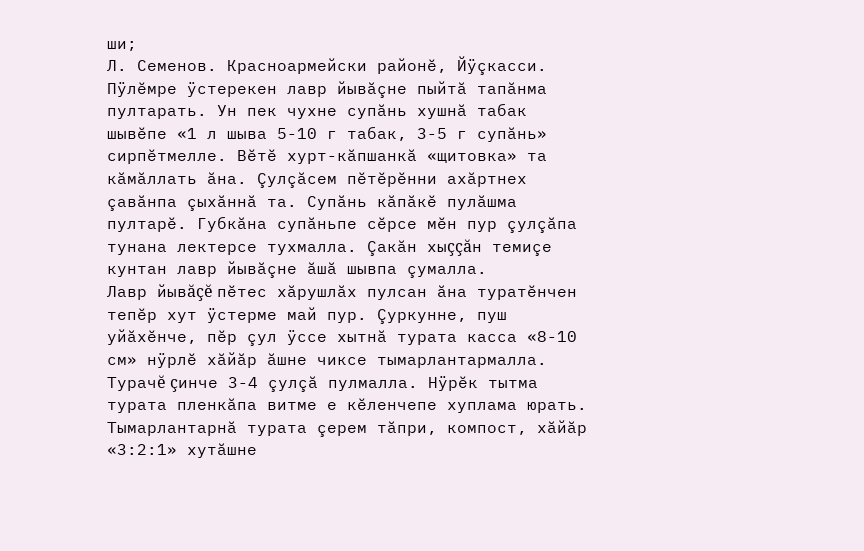ши;
Л. Семенов. Красноармейски районĕ, Йÿçкасси.
Пÿлĕмре ÿстерекен лавр йывăçне пыйтă тапăнма пултарать. Ун пек чухне супăнь хушнă табак шывĕпе «1 л шыва 5-10 г табак, 3-5 г супăнь» сирпĕтмелле. Вĕтĕ хурт-кăпшанкă «щитовка» та кăмăллать ăна. Çулçăсем пĕтĕрĕнни ахăртнех çавăнпа çыхăннă та. Супăнь кăпăкĕ пулăшма пултарĕ. Губкăна супăньпе сĕрсе мĕн пур çулçăпа тунана лектерсе тухмалла. Çакăн хыççăн темиçе кунтан лавр йывăçне ăшă шывпа çумалла.
Лавр йывăçĕ пĕтес хăрушлăх пулсан ăна туратĕнчен тепĕр хут ÿстерме май пур. Çуркунне, пуш уйăхĕнче, пĕр çул ÿссе хытнă турата касса «8-10 см» нÿрлĕ хăйăр ăшне чиксе тымарлантармалла. Турачĕ çинче 3-4 çулçă пулмалла. Нÿрĕк тытма турата пленкăпа витме е кĕленчепе хуплама юрать. Тымарлантарнă турата çерем тăпри, компост, хăйăр «3:2:1» хутăшне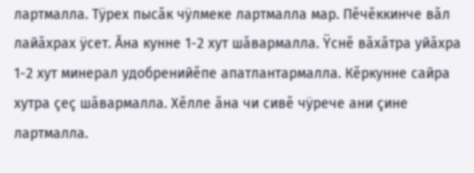лартмалла. Тÿрех пысăк чÿлмеке лартмалла мар. Пĕчĕккинче вăл лайăхрах ÿсет. Ăна кунне 1-2 хут шăвармалла. Ÿснĕ вăхăтра уйăхра 1-2 хут минерал удобренийĕпе апатлантармалла. Кĕркунне сайра хутра çеç шăвармалла. Хĕлле ăна чи сивĕ чÿрече ани çине лартмалла.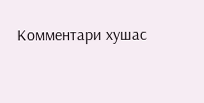Комментари хушас